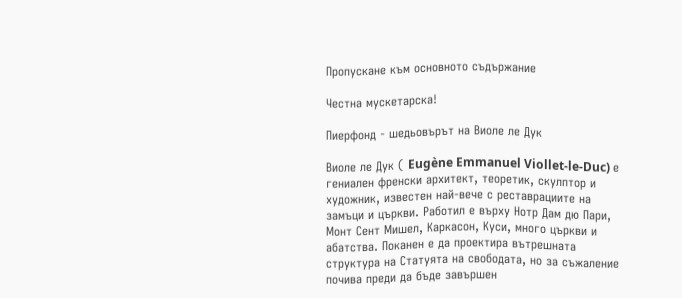Пропускане към основното съдържание

Честна мускетарска!

Пиерфонд - шедьовърът на Виоле ле Дук

Виоле ле Дук ( Eugène Emmanuel Viollet-le-Duc) е гениален френски архитект, теоретик, скулптор и художник, известен най-вече с реставрациите на замъци и църкви. Работил е върху Нотр Дам дю Пари, Монт Сент Мишел, Каркасон, Куси, много църкви и абатства. Поканен е да проектира вътрешната структура на Статуята на свободата, но за съжаление почива преди да бъде завършен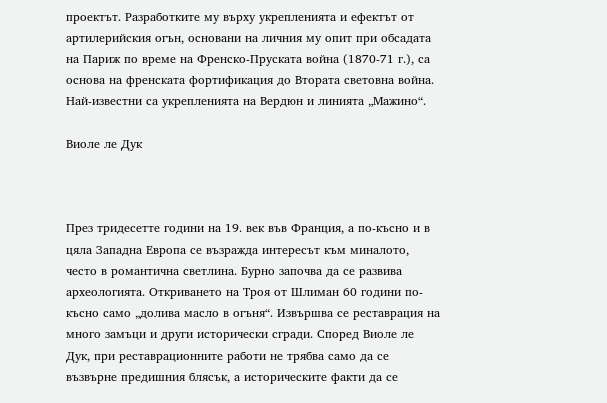проектът. Разработките му върху укрепленията и ефектът от артилерийския огън, основани на личния му опит при обсадата на Париж по време на Френско-Пруската война (1870-71 г.), са основа на френската фортификация до Втората световна война. Най-известни са укрепленията на Вердюн и линията „Мажино“.

Виоле ле Дук



През тридесетте години на 19. век във Франция, а по-късно и в цяла Западна Европа се възражда интересът към миналото, често в романтична светлина. Бурно започва да се развива археологията. Откриването на Троя от Шлиман 60 години по-късно само „долива масло в огъня“. Извършва се реставрация на много замъци и други исторически сгради. Според Виоле ле Дук, при реставрационните работи не трябва само да се възвърне предишния блясък, а историческите факти да се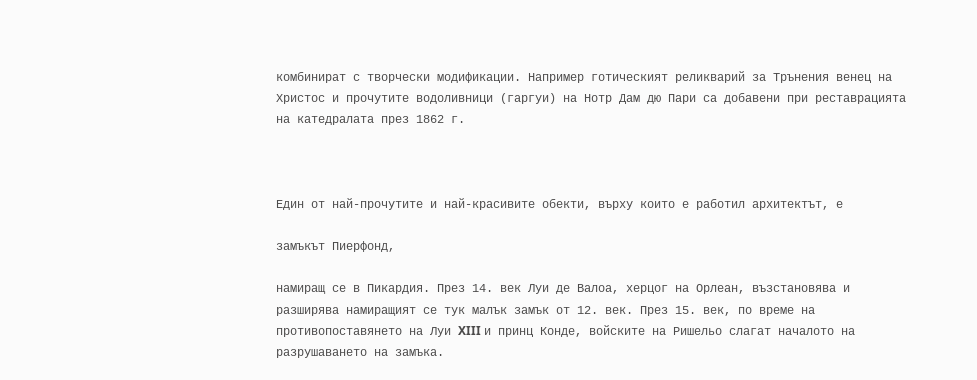комбинират с творчески модификации. Например готическият реликварий за Трънения венец на Христос и прочутите водоливници (гаргуи) на Нотр Дам дю Пари са добавени при реставрацията на катедралата през 1862 г.



Един от най-прочутите и най-красивите обекти, върху които е работил архитектът, е

замъкът Пиерфонд,

намиращ се в Пикардия. През 14. век Луи де Валоа, херцог на Орлеан, възстановява и разширява намиращият се тук малък замък от 12. век. През 15. век, по време на противопоставянето на Луи XIII и принц Конде, войските на Ришельо слагат началото на разрушаването на замъка.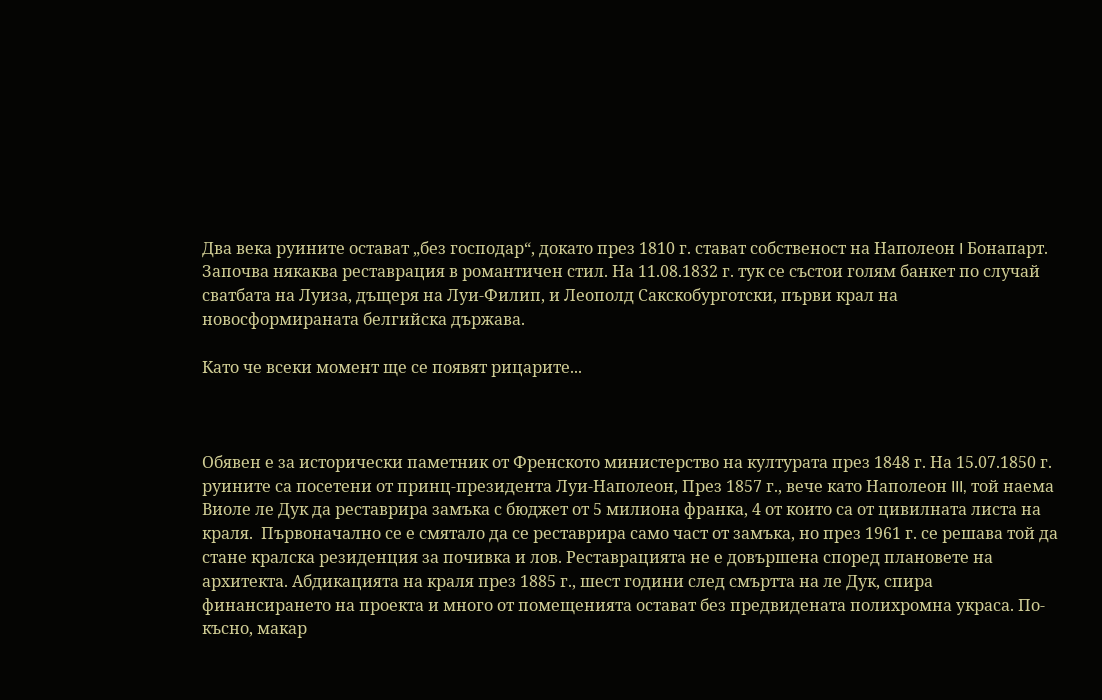Два века руините остават „без господар“, докато през 1810 г. стават собственост на Наполеон I Бонапарт. Започва някаква реставрация в романтичен стил. На 11.08.1832 г. тук се състои голям банкет по случай сватбата на Луиза, дъщеря на Луи-Филип, и Леополд Сакскобурготски, първи крал на новосформираната белгийска държава.

Като че всеки момент ще се появят рицарите...



Обявен е за исторически паметник от Френското министерство на културата през 1848 г. На 15.07.1850 г. руините са посетени от принц-президента Луи-Наполеон, През 1857 г., вече като Наполеон III, той наема Виоле ле Дук да реставрира замъка с бюджет от 5 милиона франка, 4 от които са от цивилната листа на краля.  Първоначално се е смятало да се реставрира само част от замъка, но през 1961 г. се решава той да стане кралска резиденция за почивка и лов. Реставрацията не е довършена според плановете на архитекта. Абдикацията на краля през 1885 г., шест години след смъртта на ле Дук, спира финансирането на проекта и много от помещенията остават без предвидената полихромна украса. По-късно, макар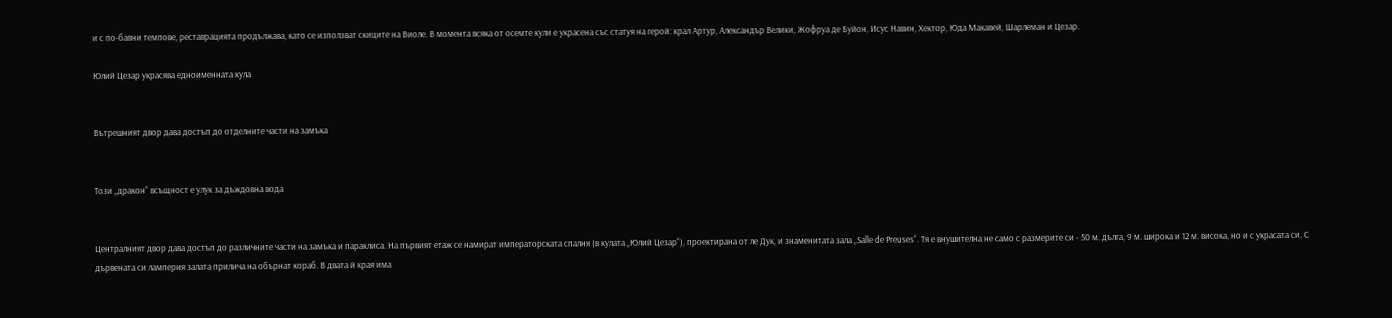и с по-бавни темпове, реставрацията продължава, като се използват скиците на Виоле. В момента всяка от осемте кули е украсена със статуя на герой: крал Артур, Александър Велики, Жофруа де Буйон, Исус Навин, Хектор, Юда Макавей, Шарлеман и Цезар.

Юлий Цезар украсява едноименната кула


Вътрешният двор дава достъп до отделните части на замъка


Този „дракон“ всъщност е улук за дъждовна вода


Централният двор дава достъп до различните части на замъка и параклиса. На първият етаж се намират императорската спалня (в кулата „Юлий Цезар“), проектирана от ле Дук, и знаменитата зала „Salle de Preuses“. Тя е внушителна не само с размерите си - 50 м. дълга, 9 м. широка и 12 м. висока, но и с украсата си. С дървената си ламперия залата прилича на обърнат кораб. В двата й края има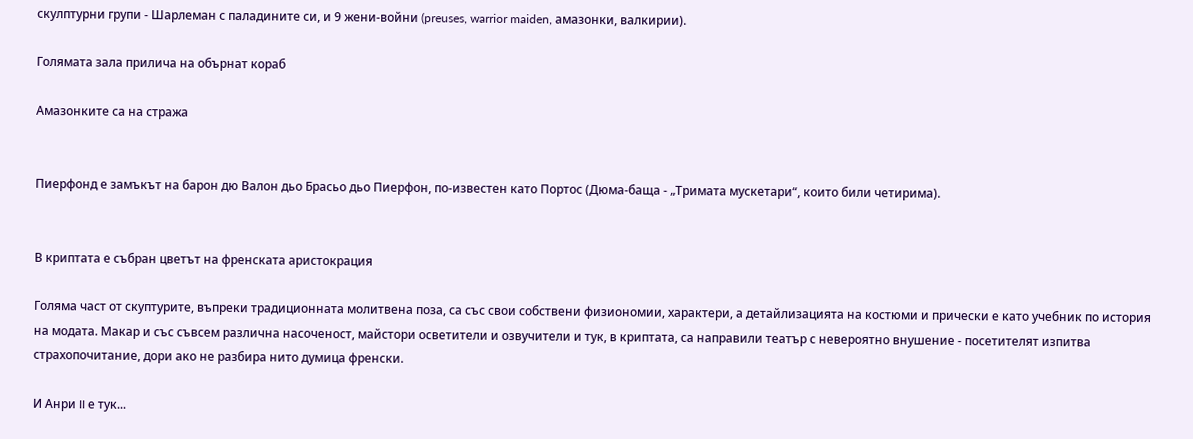скулптурни групи - Шарлеман с паладините си, и 9 жени-войни (preuses, warrior maiden, амазонки, валкирии).

Голямата зала прилича на обърнат кораб

Амазонките са на стража


Пиерфонд е замъкът на барон дю Валон дьо Брасьо дьо Пиерфон, по-известен като Портос (Дюма-баща - „Тримата мускетари“, които били четирима).


В криптата е събран цветът на френската аристокрация

Голяма част от скуптурите, въпреки традиционната молитвена поза, са със свои собствени физиономии, характери, а детайлизацията на костюми и прически е като учебник по история на модата. Макар и със съвсем различна насоченост, майстори осветители и озвучители и тук, в криптата, са направили театър с невероятно внушение - посетителят изпитва страхопочитание, дори ако не разбира нито думица френски.

И Анри II е тук...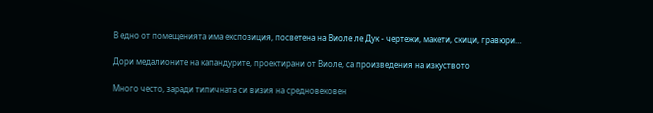В едно от помещенията има експозиция, посветена на Виоле ле Дук - чертежи, макети, скици, гравюри…

Дори медалионите на капандурите, проектирани от Виоле, са произведения на изкуството

Много често, заради типичната си визия на средновековен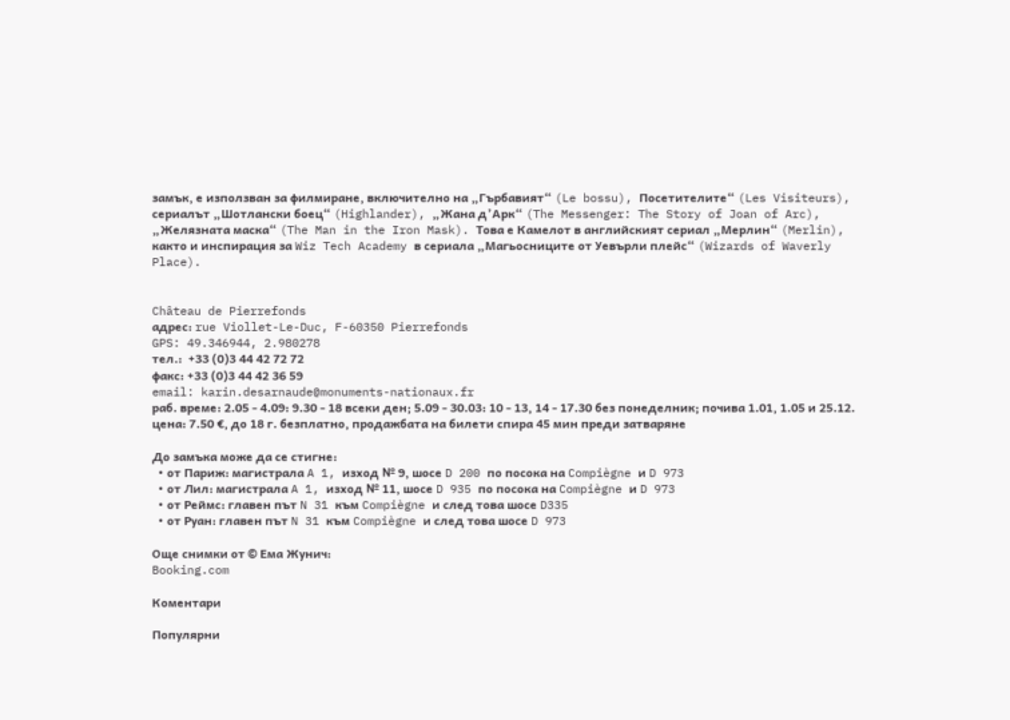замък, е използван за филмиране, включително на „Гърбавият“ (Le bossu), Посетителите“ (Les Visiteurs), сериалът „Шотлански боец“ (Highlander), „Жана д’Арк“ (The Messenger: The Story of Joan of Arc), „Желязната маска“ (The Man in the Iron Mask). Това е Камелот в английският сериал „Мерлин“ (Merlin), както и инспирация за Wiz Tech Academy в сериала „Магьосниците от Уевърли плейс“ (Wizards of Waverly Place).


Château de Pierrefonds
адрес: rue Viollet-Le-Duc, F-60350 Pierrefonds
GPS: 49.346944, 2.980278
тел.:  +33 (0)3 44 42 72 72
факс: +33 (0)3 44 42 36 59
email: karin.desarnaude@monuments-nationaux.fr
раб. време: 2.05 - 4.09: 9.30 - 18 всеки ден; 5.09 - 30.03: 10 - 13, 14 - 17.30 без понеделник; почива 1.01, 1.05 и 25.12.
цена: 7.50 €, до 18 г. безплатно, продажбата на билети спира 45 мин преди затваряне

До замъка може да се стигне:
  • от Париж: магистрала A 1, изход № 9, шосе D 200 по посока на Compiègne и D 973
  • от Лил: магистрала A 1, изход № 11, шосе D 935 по посока на Compiègne и D 973
  • от Реймс: главен път N 31 към Compiègne и след това шосе D335
  • от Руан: главен път N 31 към Compiègne и след това шосе D 973

Още снимки от © Ема Жунич:
Booking.com

Коментари

Популярни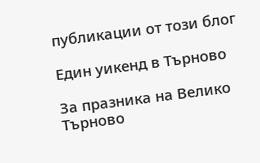публикации от този блог

Един уикенд в Търново

За празника на Велико Търново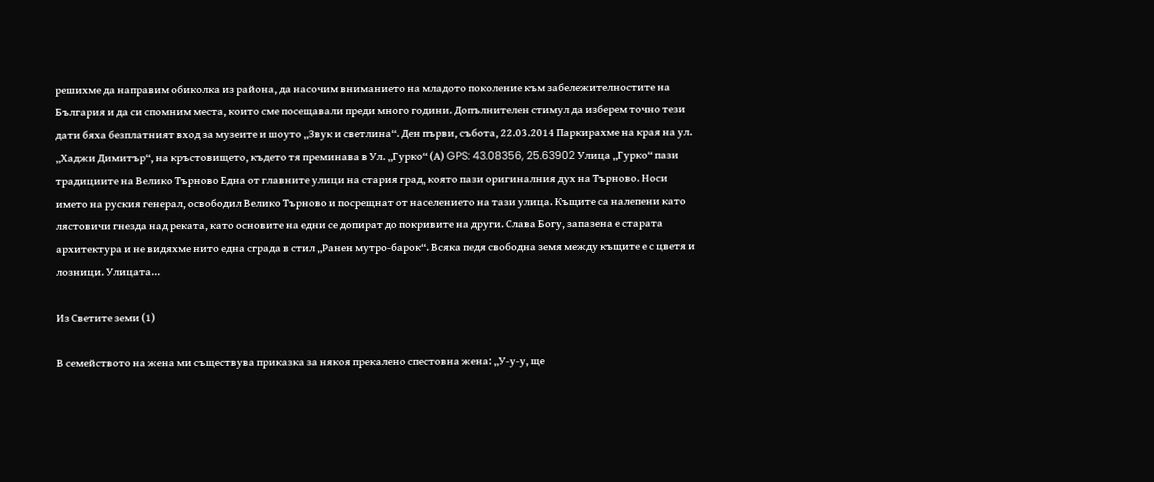решихме да направим обиколка из района, да насочим вниманието на младото поколение към забележителностите на България и да си спомним места, които сме посещавали преди много години. Допълнителен стимул да изберем точно тези дати бяха безплатният вход за музеите и шоуто „Звук и светлина“. Ден първи, събота, 22.03.2014 Паркирахме на края на ул. „Хаджи Димитър“, на кръстовището, където тя преминава в Ул. „Гурко“ (А) GPS: 43.08356, 25.63902 Улица „Гурко“ пази традициите на Велико Търново Една от главните улици на стария град, която пази оригиналния дух на Търново. Носи името на руския генерал, освободил Велико Търново и посрещнат от населението на тази улица. Къщите са налепени като лястовичи гнезда над реката, като основите на едни се допират до покривите на други. Слава Богу, запазена е старата архитектура и не видяхме нито една сграда в стил „Ранен мутро-барок“. Всяка педя свободна земя между къщите е с цветя и лозници. Улицата...

Из Светите земи (1)

В семейството на жена ми съществува приказка за някоя прекалено спестовна жена: „У-у-у, ще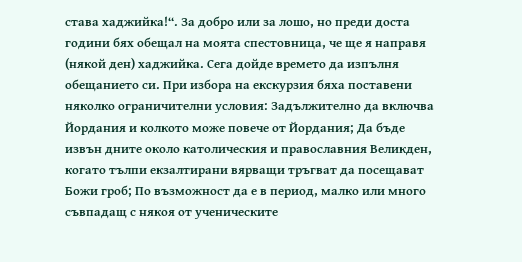става хаджийка!“. За добро или за лошо, но преди доста години бях обещал на моята спестовница, че ще я направя (някой ден) хаджийка. Сега дойде времето да изпълня обещанието си. При избора на екскурзия бяха поставени няколко ограничителни условия: Задължително да включва Йордания и колкото може повече от Йордания; Да бъде извън дните около католическия и православния Великден, когато тълпи екзалтирани вярващи тръгват да посещават Божи гроб; По възможност да е в период, малко или много съвпадащ с някоя от ученическите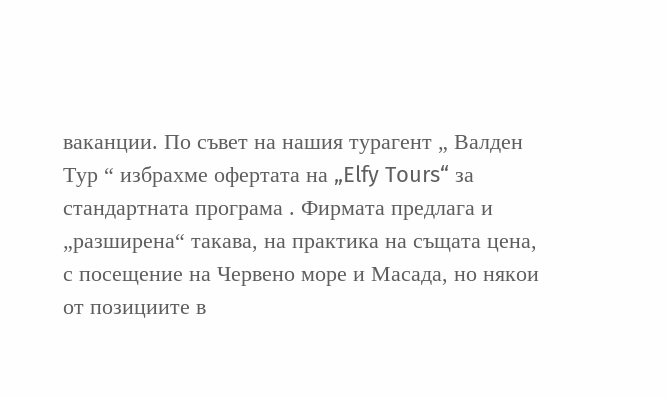ваканции. По съвет на нашия турагент „ Валден Тур “ избрахме офертата на „Elfy Tours“ за стандартната програма . Фирмата предлага и „разширена“ такава, на практика на същата цена, с посещение на Червено море и Масада, но някои от позициите в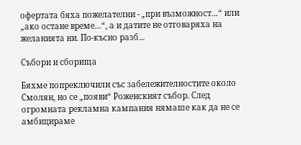офертата бяха пожелателни - „при възможност…“ или „ако остане време…“, а и датите не отговаряха на желанията ни. По-късно разб...

Събори и сборища

Бяхме попреключили със забележителностите около Смолян, но се „появи“ Роженският събор. След огромната рекламна кампания нямаше как да не се амбицираме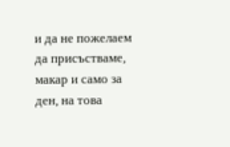и да не пожелаем да присъстваме, макар и само за ден, на това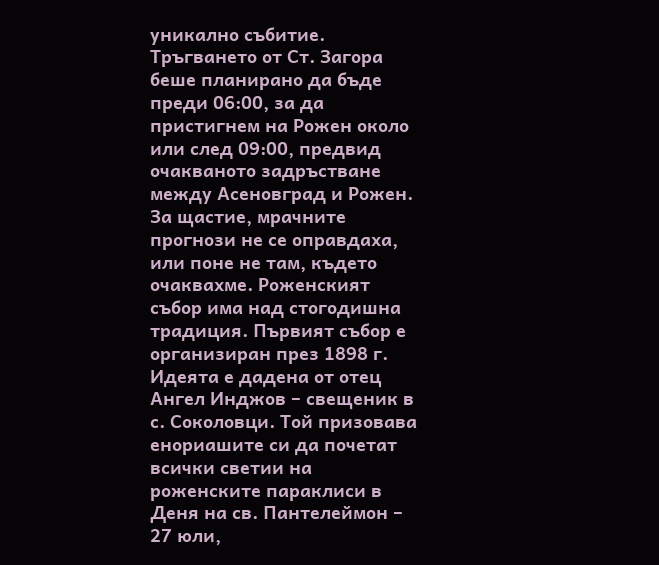уникално събитие. Тръгването от Ст. Загора беше планирано да бъде преди 06:00, за да пристигнем на Рожен около или след 09:00, предвид очакваното задръстване между Асеновград и Рожен. За щастие, мрачните прогнози не се оправдаха, или поне не там, където очаквахме. Роженският събор има над стогодишна традиция. Първият събор е организиран през 1898 г. Идеята е дадена от отец Ангел Инджов – свещеник в с. Соколовци. Той призовава енориашите си да почетат всички светии на роженските параклиси в Деня на св. Пантелеймон – 27 юли,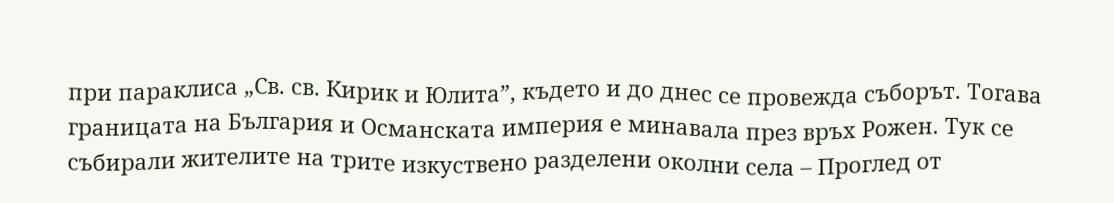при параклиса „Св. св. Кирик и Юлита”, където и до днес се провежда съборът. Тогава границата на България и Османската империя е минавала през връх Рожен. Тук се събирали жителите на трите изкуствено разделени околни села – Проглед от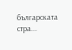българската стра...